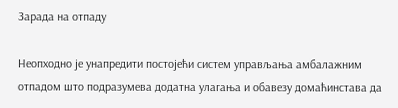Зарада на отпаду

Неопходно је унапредити постојећи систем управљања амбалажним отпадом што подразумева додатна улагања и обавезу домаћинстава да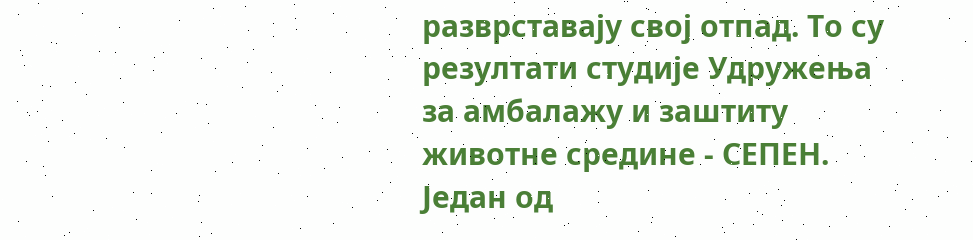разврставају свој отпад. То су резултати студије Удружења за амбалажу и заштиту животне средине - СЕПЕН. Један од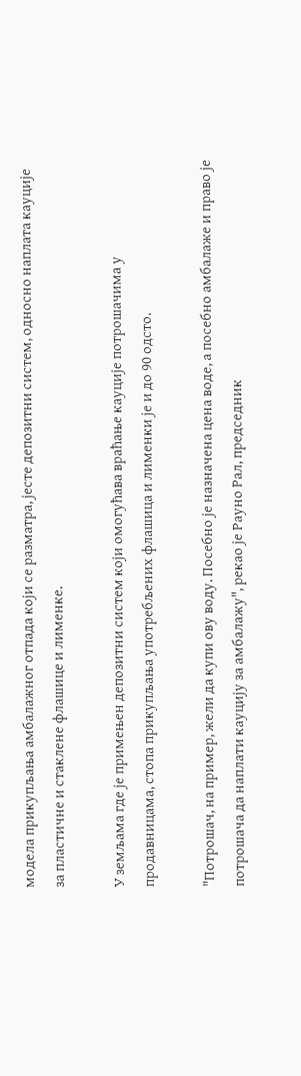модела прикупљања амбалажног отпада који се разматра, јесте депозитни систем, односно наплата кауције за пластичне и стаклене флашице и лименке.

У земљама где је примењен депозитни систем који омогућава враћање кауције потрошачима у продавницама, стопа прикупљања употребљених флашица и лименки је и до 90 одсто.

"Потрошач, на пример, жели да купи ову воду. Посебно је назначена цена воде, а посебно амбалаже и право је потрошача да наплати кауцију за амбалажу", рекао је Рауно Рал, председник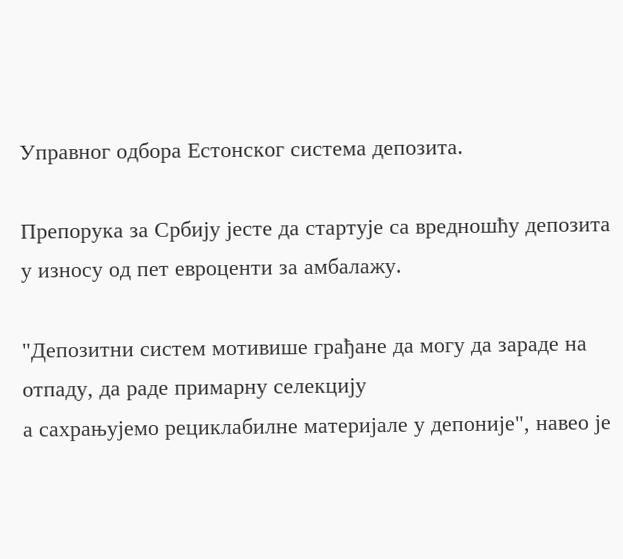Управног одбора Естонског система депозита.

Препорука за Србију јесте да стартује са вредношћу депозита у износу од пет евроценти за амбалажу.

"Депозитни систем мотивише грађане да могу да зараде на отпаду, да раде примарну селекцију
а сахрањујемо рециклабилне материјале у депоније", навео је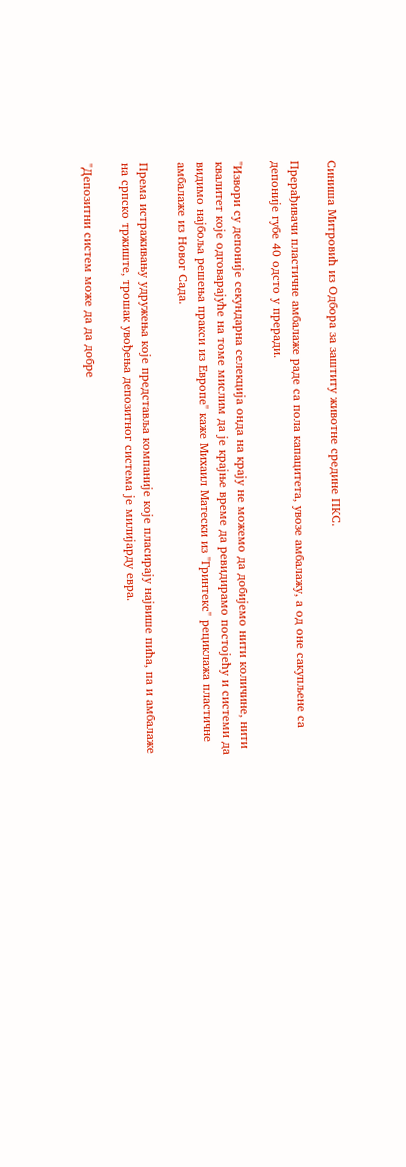Синиша Митровић из Одбора за заштиту животне средине ПКС.

Прерађивачи пластичне амбалаже раде са пола капацитета, увозе амбалажу, а од оне сакупљене са депоније губе 40 одсто у преради.

"Извори су депоније секундарна селекција онда на крају не можемо да добијемо нити количине, нити квалитет које одговарајуће на томе мислим да је крајње време да ревидирамо постојећу и системи да видимо најбоља решења пракси из Европе" каже Михаил Матески из "Гринтекс" рециклажа пластичне амбалаже из Новог Сада.

Према истраживању удружења које представља компаније које пласирају највише пића, па и амбалаже на српско тржиште, трошак увођења депозитног система је милијарду евра.

"Депозитни систем може да да добре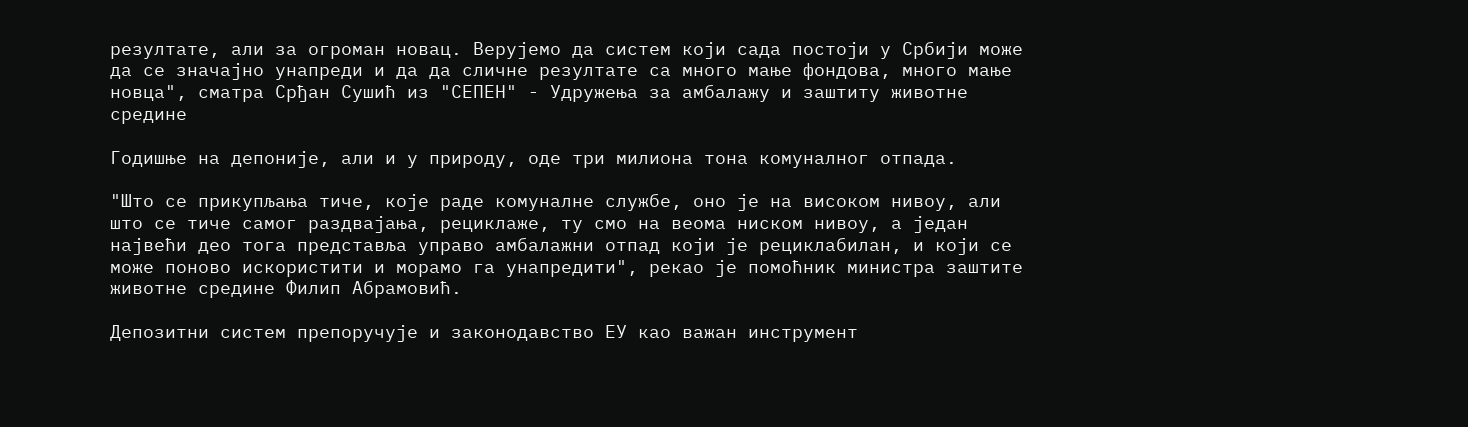резултате, али за огроман новац. Верујемо да систем који сада постоји у Србији може да се значајно унапреди и да да сличне резултате са много мање фондова, много мање новца", сматра Срђан Сушић из "СЕПЕН" - Удружења за амбалажу и заштиту животне средине

Годишње на депоније, али и у природу, оде три милиона тона комуналног отпада.

"Што се прикупљања тиче, које раде комуналне службе, оно је на високом нивоу, али што се тиче самог раздвајања, рециклаже, ту смо на веома ниском нивоу, а један највећи део тога представља управо амбалажни отпад који је рециклабилан, и који се може поново искористити и морамо га унапредити", рекао је помоћник министра заштите животне средине Филип Абрамовић.

Депозитни систем препоручује и законодавство ЕУ као важан инструмент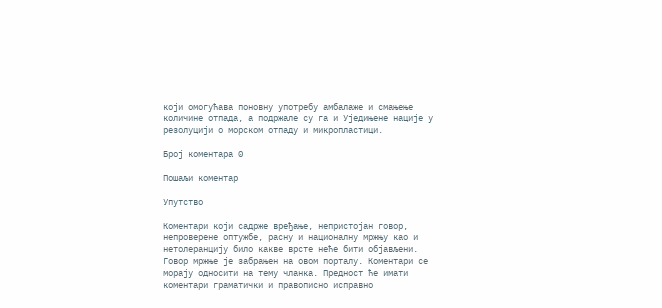који омогућава поновну употребу амбалаже и смањење количине отпада, а подржале су га и Уједињене нације у резолуцији о морском отпаду и микропластици.

Број коментара 0

Пошаљи коментар

Упутство

Коментари који садрже вређање, непристојан говор, непроверене оптужбе, расну и националну мржњу као и нетолеранцију било какве врсте неће бити објављени. Говор мржње је забрањен на овом порталу. Коментари се морају односити на тему чланка. Предност ће имати коментари граматички и правописно исправно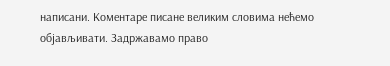написани. Коментаре писане великим словима нећемо објављивати. Задржавамо право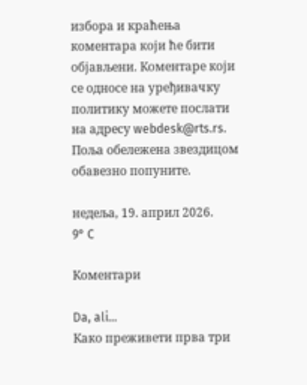избора и краћења коментара који ће бити објављени. Коментаре који се односе на уређивачку политику можете послати на адресу webdesk@rts.rs. Поља обележена звездицом обавезно попуните.

недеља, 19. април 2026.
9° C

Коментари

Da, ali...
Како преживети прва три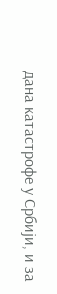дана катастрофе у Србији, и за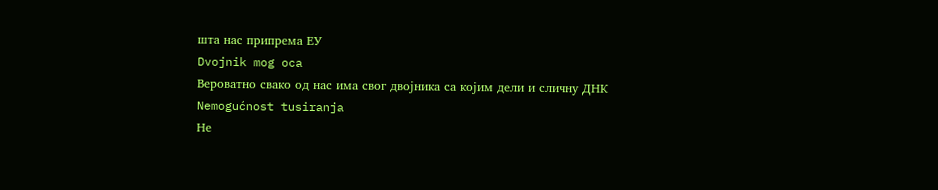шта нас припрема ЕУ
Dvojnik mog oca
Вероватно свако од нас има свог двојника са којим дели и сличну ДНК
Nemogućnost tusiranja
Не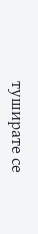туширате се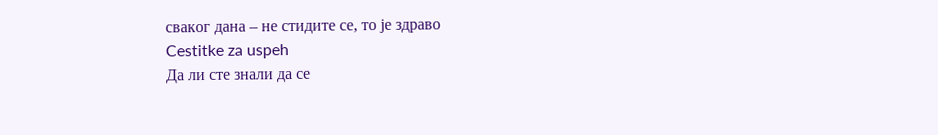сваког дана – не стидите се, то је здраво
Cestitke za uspeh
Да ли сте знали да се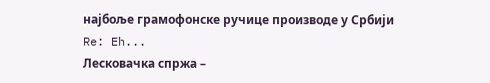најбоље грамофонске ручице производе у Србији
Re: Eh...
Лесковачка спржа –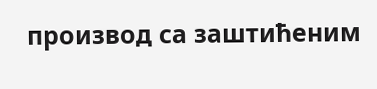производ са заштићеним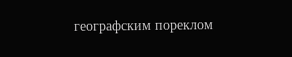географским пореклом